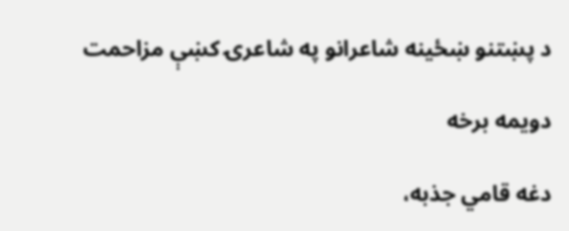د پښتنو ښځينه شاعرانو په شاعرۍ کښې مزاحمت

دويمه برخه

دغه قامي جذبه،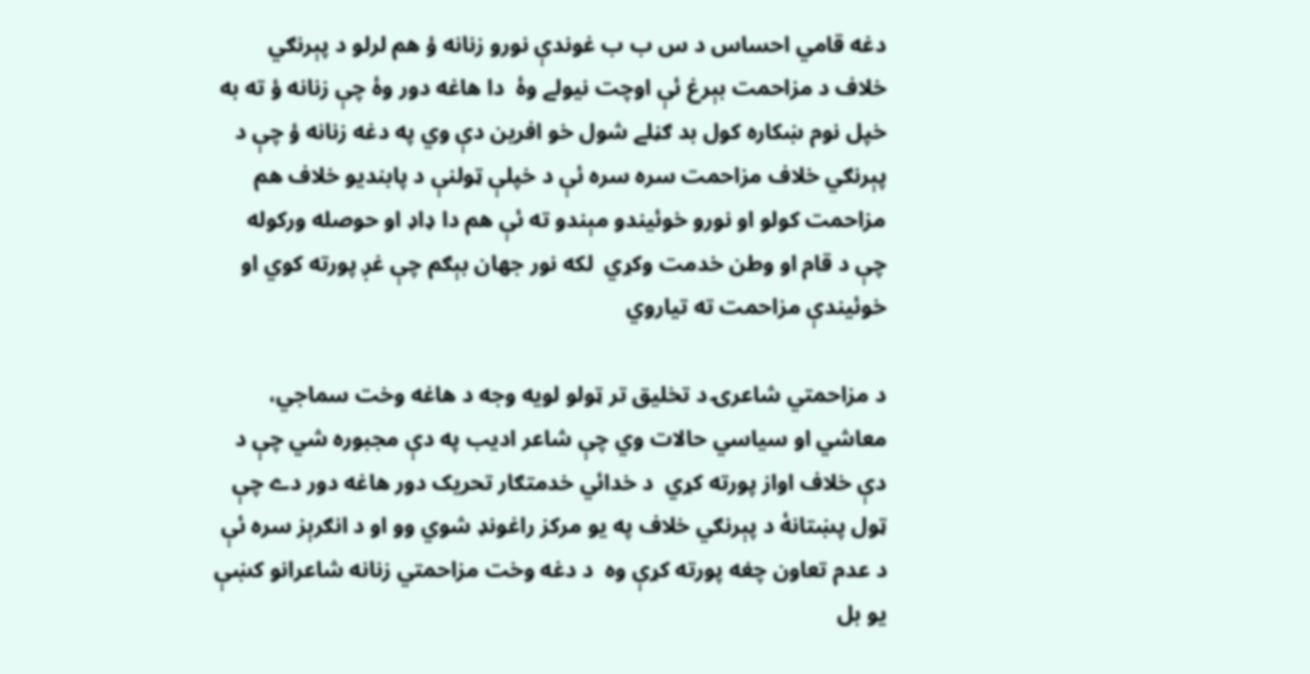دغه قامي احساس د س ب ب غوندې نورو زنانه ؤ هم لرلو د پېرنګي خلاف د مزاحمت بېرغ ئې اوچت نيولے وۀ  دا هاغه دور وۀ چې زنانه ؤ ته به خپل نوم ښکاره کول بد ګڼلے شول خو افرين دې وي په دغه زنانه ؤ چې د پېرنګي خلاف مزاحمت سره سره ئې د خپلې ټولنې د پابنديو خلاف هم مزاحمت کولو او نورو خوئيندو مېندو ته ئې هم دا ډاډ او حوصله ورکوله چې د قام او وطن خدمت وکړي  لکه نور جهان بېګم چې غږ پورته کوي او خوئيندې مزاحمت ته تياروي

د مزاحمتي شاعرۍ د تخليق تر ټولو لويه وجه د هاغه وخت سماجي، معاشي او سياسي حالات وي چې شاعر اديب په دې مجبوره شي چې د دې خلاف اواز پورته کړي  د خدائي خدمتګار تحريک دور هاغه دور دے چې ټول پښتانۀ د پېرنګي خلاف په يو مرکز راغونډ شوي وو او د انګرېز سره ئې د عدم تعاون چغه پورته کړې وه  د دغه وخت مزاحمتي زنانه شاعرانو کښې يو بل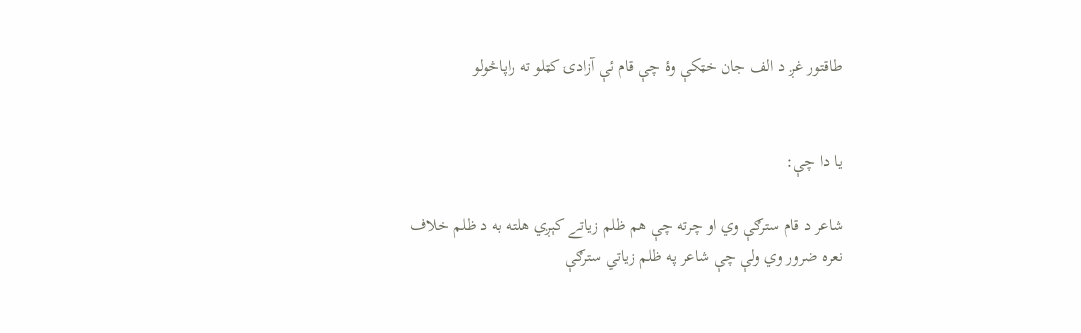طاقتور غږ د الف جان خټکې وۀ چې قام ئې آزادۍ کټلو ته راپاڅولو


يا دا چې:

شاعر د قام سترګې وي او چرته چې هم ظلم زياتے کېږي هلته به د ظلم خلاف نعره ضرور وي ولې چې شاعر په ظلم زياتي سترګې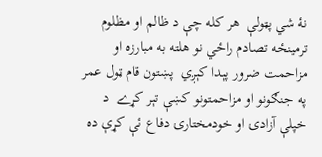نۀ شي پټولې  هر کله چې د ظالم او مظلوم ترمينځه تصادم راځي نو هلته به مبارزه او مزاحمت ضرور پېدا کېږي  پښتون قام ټول عمر په جنګونو او مزاحمتونو کښې تېر کړے  د خپلې آزادۍ او خودمختارۍ دفاع ئې کړې ده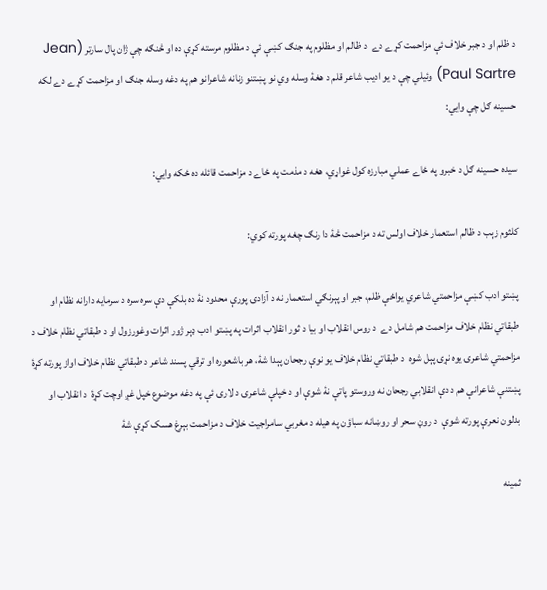د ظلم او د جبر خلاف ئې مزاحمت کړے دے  د ظالم او مظلوم په جنګ کښې ئې د مظلوم مرسته کړې ده او څنګه چې ژان پال سارتر (Jean Paul Sartre) وئيلي چې د يو اديب شاعر قلم د هغۀ وسله وي نو پښتنو زنانه شاعرانو هم په دغه وسله جنګ او مزاحمت کړے دے لکه حسينه ګل چې وايي:

سيده حسينه ګل د خبرو په ځاے عملي مبارزه کول غواړي، هغه د مذمت په ځاے د مزاحمت قائله ده ځکه وايي:

کلثوم زېب د ظالم استعمار خلاف اولس ته د مزاحمت څۀ دا رنګ چغه پورته کوي:

پښتو ادب کښې مزاحمتي شاعري يواځې ظلم، جبر او پېرنګي استعمار نه د آزادۍ پورې محدود نۀ ده بلکې دې سره سره د سرمايه دارانه نظام او طبقاتي نظام خلاف مزاحمت هم شامل دے  د روس انقلاب او بيا د ثور انقلاب اثرات په پښتو ادب ډېر ژور اثرات وغورزول او د طبقاتي نظام خلاف د مزاحمتي شاعرۍ يوه نړۍ پېل شوه  د طبقاتي نظام خلاف يو نوې رجحان پېدا شۀ، هر باشعوره او ترقي پسند شاعر د طبقاتي نظام خلاف اواز پورته کړۀ  پښتنې شاعرانې هم د دې انقلابي رجحان نه وروستو پاتې نۀ شوې او د خپلې شاعرۍ د لارۍ ئې په دغه موضوع خپل غږ اوچت کړۀ  د انقلاب او بدلون نعرې پورته شوې  د روڼ سحر او روښانه سباؤن په هيله د مغربي سامراجيت خلاف د مزاحمت بېرغ هسک کړې شۀ

ثمينه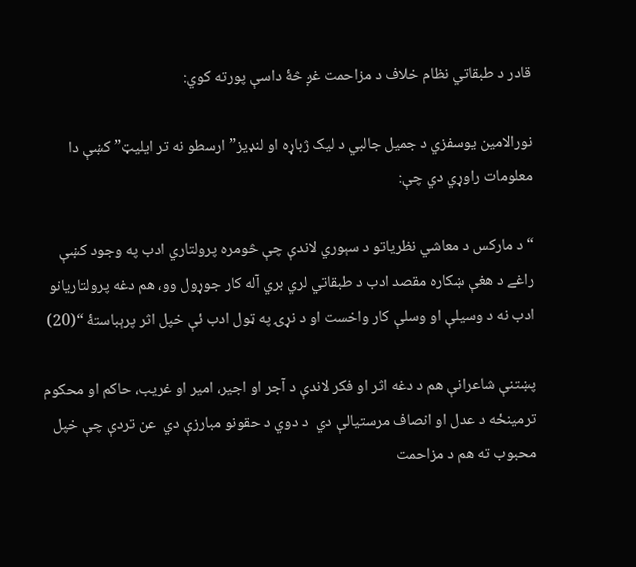قادر د طبقاتي نظام خلاف د مزاحمت غږ څۀ داسې پورته کوي:

نورالامين يوسفزي د جميل جالبي د ليک ژباړه او لنډيز” ارسطو نه تر ايليټ” کښې دا معلومات راوړي دي چې:

“د مارکس د معاشي نظرياتو د سېوري لاندې چې څومره پرولتاري ادب په وجود کښې راغے د هغې ښکاره مقصد ادب د طبقاتي لري بري آله کار جوړول وو، هم دغه پرولتاريانو ادب نه د وسيلې او وسلې کار واخست او د نړۍ په ټول ادب ئې خپل اثر پرېباستۀ “(20)

پښتنې شاعرانې هم د دغه اثر او فکر لاندې د آجر او اجير، امير او غريب، حاکم او محکوم ترمينځه د عدل او انصاف مرستيالې دي  د دوي د حقونو مبارزې دي  عن تردې چې خپل محبوب ته هم د مزاحمت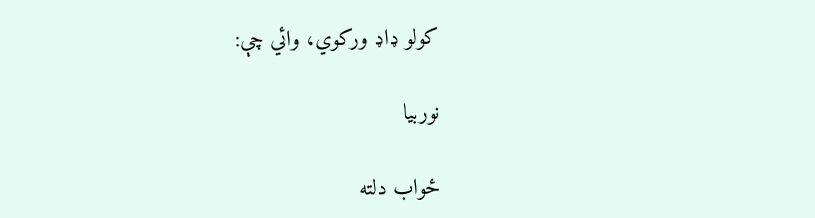کولو ډاډ ورکوي، وائي چې:

نوربيا

ځواب دلته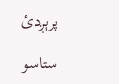پرېږدئ

ستاسو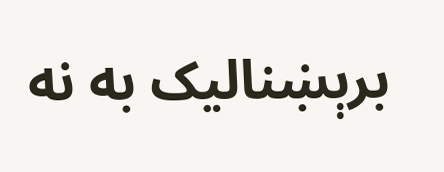برېښناليک به نه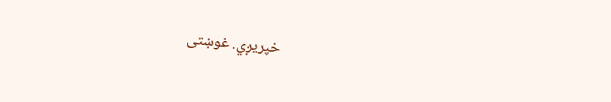خپريږي. غوښتى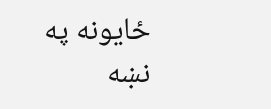ځایونه په نښه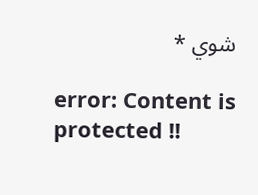شوي *

error: Content is protected !!